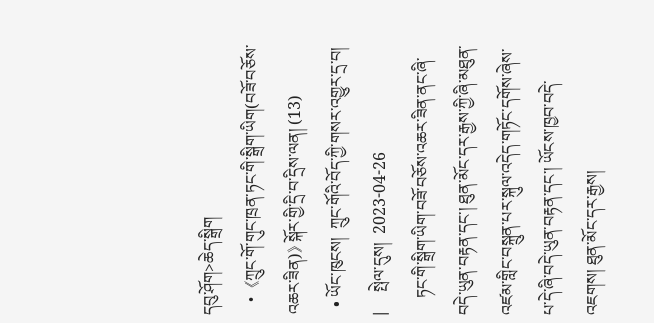དབུ་ཤོག>ཆེད་སྒྲིག
  • 《ཀྲུང་གོ་གུང་ཁྲན་ཏང་གི་སྒྲིག་ཡིག(བཟོ་བཅོས་འཆར་ཟིན)》 སྐོར་གྱི་དྲི་བ་དྲིས་ལན། (13)
  • ཡོང་ཁུངས།  ཀྲུང་གོའི་བོད་ཀྱི་གསར་འགྱུར་དྲ་བ།   |     སྤེལ་དུས།  2023-04-26
    ཏང་གི་སྒྲིག་ཡིག་བཟོ་བཅོས་འཆར་ཟིན་ནང་ཞི་བདེ་ཡུན་བརྟན་དང་། ཐུན་མོང་དར་རྒྱས་ཀྱི་ཞི་མཐུན་འཛམ་གླིང་བསྐྲུན་པར་སྐུལ་འདེད་གཏོང་དགོས་ཞེས་པ་དེ་ཞི་བདེ་ཡུན་བརྟན་དང་། ཡོངས་ཁྱབ་བདེ་འཇགས། ཐུན་མོང་དར་རྒྱས།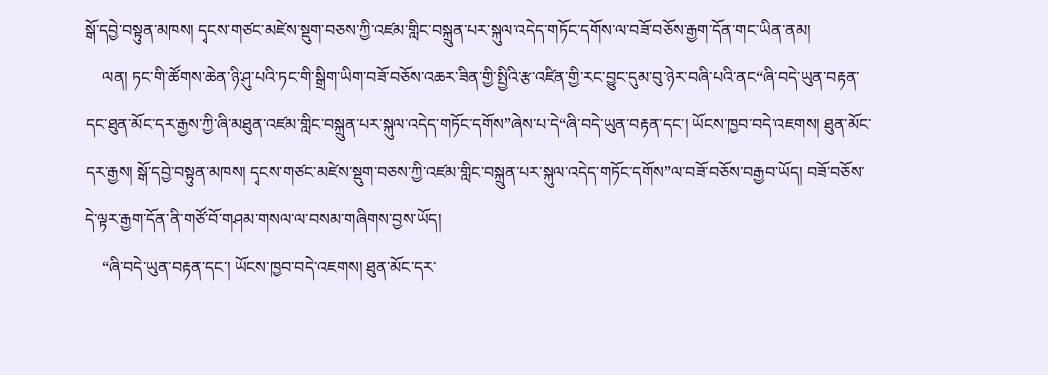སྒོ་དབྱེ་བསྟུན་མཁས། དྭངས་གཙང་མཛེས་སྡུག་བཅས་ཀྱི་འཛམ་གླིང་བསྐྲུན་པར་སྐུལ་འདེད་གཏོང་དགོས་ལ་བཟོ་བཅོས་རྒྱག་དོན་གང་ཡིན་ནམ།
    ལན། ཏང་གི་ཚོགས་ཆེན་ཉི་ཤུ་པའི་ཏང་གི་སྒྲིག་ཡིག་བཟོ་བཅོས་འཆར་ཟིན་གྱི་སྤྱིའི་རྩ་འཛིན་གྱི་རང་བྱུང་དུམ་བུ་ཉེར་བཞི་པའི་ནང“ཞི་བདེ་ཡུན་བརྟན་དང་ཐུན་མོང་དར་རྒྱས་ཀྱི་ཞི་མཐུན་འཛམ་གླིང་བསྐྲུན་པར་སྐུལ་འདེད་གཏོང་དགོས”ཞེས་པ་དེ“ཞི་བདེ་ཡུན་བརྟན་དང་། ཡོངས་ཁྱབ་བདེ་འཇགས། ཐུན་མོང་དར་རྒྱས། སྒོ་དབྱེ་བསྟུན་མཁས། དྭངས་གཙང་མཛེས་སྡུག་བཅས་ཀྱི་འཛམ་གླིང་བསྐྲུན་པར་སྐུལ་འདེད་གཏོང་དགོས”ལ་བཟོ་བཅོས་བརྒྱབ་ཡོད། བཟོ་བཅོས་དེ་ལྟར་རྒྱག་དོན་ནི་གཙོ་བོ་གཤམ་གསལ་ལ་བསམ་གཞིགས་བྱས་ཡོད།
    “ཞི་བདེ་ཡུན་བརྟན་དང་། ཡོངས་ཁྱབ་བདེ་འཇགས། ཐུན་མོང་དར་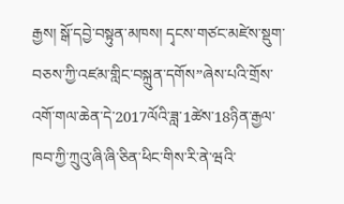རྒྱས། སྒོ་དབྱེ་བསྟུན་མཁས། དྭངས་གཙང་མཛེས་སྡུག་བཅས་ཀྱི་འཛམ་གླིང་བསྐྲུན་དགོས”ཞེས་པའི་གྲོས་འགོ་གལ་ཆེན་དེ་2017ལོའི་ཟླ་1ཚེས་18ཉིན་རྒྱལ་ཁབ་ཀྱི་ཀྲུའུ་ཞི་ཞི་ཅིན་ཕིང་གིས་རི་ནེ་ཝའི་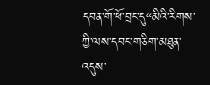དབན་གོ་ཕོ་བྲང་དུ“མིའི་རིགས་ཀྱི་ལས་དབང་གཅིག་མཐུན་འདུས་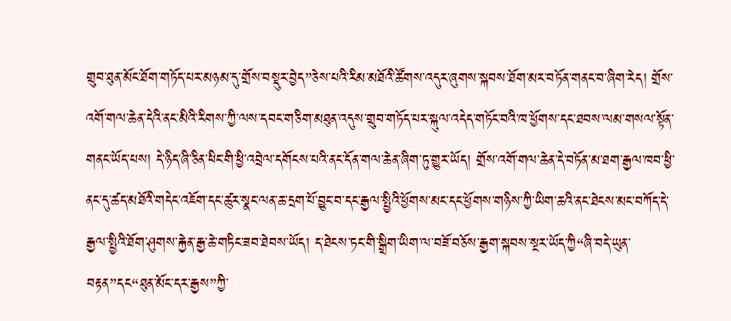གྲུབ་ཐུན་མོང་ཐོག་གཏོད་པར་མཉམ་དུ་གྲོས་བསྡུར་བྱེད”ཅེས་པའི་རིམ་མཐོའི་ཚོགས་འདུར་ཞུགས་སྐབས་ཐོག་མར་བཏོན་གནང་བ་ཞིག་རེད། གྲོས་འགོ་གལ་ཆེན་དེའི་ནང་མིའི་རིགས་ཀྱི་ལས་དབང་གཅིག་མཐུན་འདུས་གྲུབ་གཏོད་པར་སྐུལ་འདེད་གཏོང་བའི་ཁ་ཕྱོགས་དང་ཐབས་ལམ་གསལ་སྟོན་གནང་ཡོད་པས། དེ་ཉིད་ཞི་ཅིན་ཕིང་གི་ཕྱི་འབྲེལ་དགོངས་པའི་ནང་དོན་གལ་ཆེན་ཞིག་ཏུ་གྱུར་ཡོད། གྲོས་འགོ་གལ་ཆེན་དེ་བཏོན་མ་ཐག་རྒྱལ་ཁབ་ཕྱི་ནང་དུ་ཚད་མཐོའི་གདེང་འཇོག་དང་ཚུར་སྣང་ལན་ཆ་དྲག་པོ་བྱུང་བ་དང་རྒྱལ་སྤྱིའི་ཕྱོགས་མང་དང་ཕྱོགས་གཉིས་ཀྱི་ཡིག་ཆའི་ནང་ཐེངས་མང་བཀོད་དེ་རྒྱལ་སྤྱིའི་ཐོག་ཤུགས་རྐྱེན་རྒྱ་ཆེ་གཏིང་ཟབ་ཐེབས་ཡོད། ད་ཐེངས་ཏང་གི་སྒྲིག་ཡིག་ལ་བཟོ་བཅོས་རྒྱག་སྐབས་སྔར་ཡོད་ཀྱི“ཞི་བདེ་ཡུན་བརྟན”དང“ཐུན་མོང་དར་རྒྱས”ཀྱི་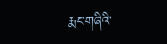རྨང་གཞིའི་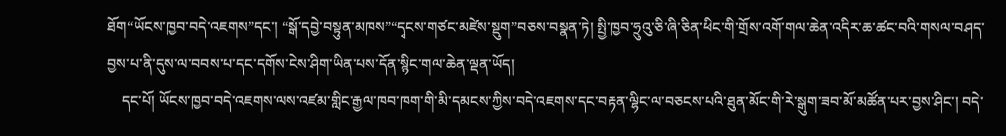ཐོག“ཡོངས་ཁྱབ་བདེ་འཇགས”དང་། “སྒོ་དབྱེ་བསྟུན་མཁས”“དྭངས་གཙང་མཛེས་སྡུག”བཅས་བསྣན་ཏེ། སྤྱི་ཁྱབ་ཧྲུའུ་ཅི་ཞི་ཅིན་ཕིང་གི་གྲོས་འགོ་གལ་ཆེན་འདིར་ཆ་ཚང་བའི་གསལ་བཤད་བྱས་པ་ནི་དུས་ལ་བབས་པ་དང་དགོས་ངེས་ཤིག་ཡིན་པས་དོན་སྙིང་གལ་ཆེན་ལྡན་ཡོད།
    དང་པོ། ཡོངས་ཁྱབ་བདེ་འཇགས་ལས་འཛམ་གླིང་རྒྱལ་ཁབ་ཁག་གི་མི་དམངས་ཀྱིས་བདེ་འཇགས་དང་བརྟན་ལྷིང་ལ་བཅངས་པའི་ཐུན་མོང་གི་རེ་སྒུག་ཟབ་མོ་མཚོན་པར་བྱས་ཤིང་། བདེ་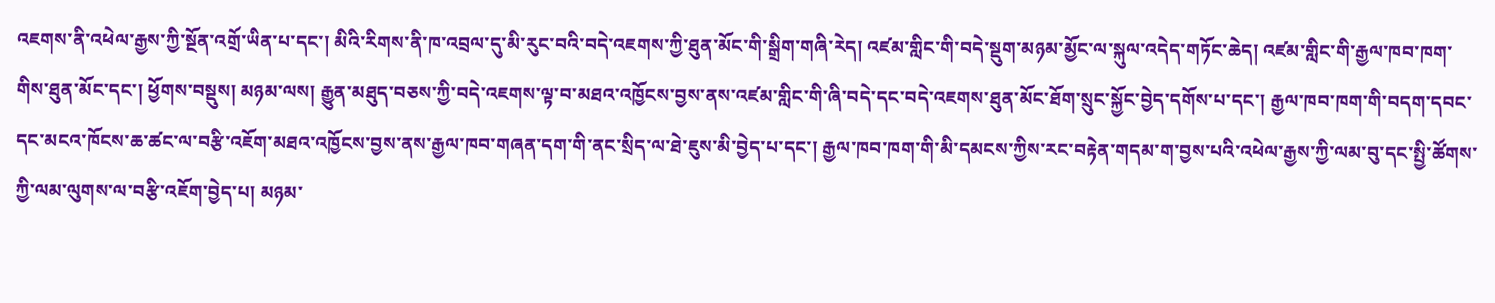འཇགས་ནི་འཕེལ་རྒྱས་ཀྱི་སྔོན་འགྲོ་ཡིན་པ་དང་། མིའི་རིགས་ནི་ཁ་འབྲལ་དུ་མི་རུང་བའི་བདེ་འཇགས་ཀྱི་ཐུན་མོང་གི་སྒྲིག་གཞི་རེད། འཛམ་གླིང་གི་བདེ་སྡུག་མཉམ་མྱོང་ལ་སྐུལ་འདེད་གཏོང་ཆེད། འཛམ་གླིང་གི་རྒྱལ་ཁབ་ཁག་གིས་ཐུན་མོང་དང་། ཕྱོགས་བསྡུས། མཉམ་ལས། རྒྱུན་མཐུད་བཅས་ཀྱི་བདེ་འཇགས་ལྟ་བ་མཐའ་འཁྱོངས་བྱས་ནས་འཛམ་གླིང་གི་ཞི་བདེ་དང་བདེ་འཇགས་ཐུན་མོང་ཐོག་སྲུང་སྐྱོང་བྱེད་དགོས་པ་དང་། རྒྱལ་ཁབ་ཁག་གི་བདག་དབང་དང་མངའ་ཁོངས་ཆ་ཚང་ལ་བརྩི་འཇོག་མཐའ་འཁྱོངས་བྱས་ནས་རྒྱལ་ཁབ་གཞན་དག་གི་ནང་སྲིད་ལ་ཐེ་ཇུས་མི་བྱེད་པ་དང་། རྒྱལ་ཁབ་ཁག་གི་མི་དམངས་ཀྱིས་རང་བརྟེན་གདམ་ག་བྱས་པའི་འཕེལ་རྒྱས་ཀྱི་ལམ་བུ་དང་སྤྱི་ཚོགས་ཀྱི་ལམ་ལུགས་ལ་བརྩི་འཇོག་བྱེད་པ། མཉམ་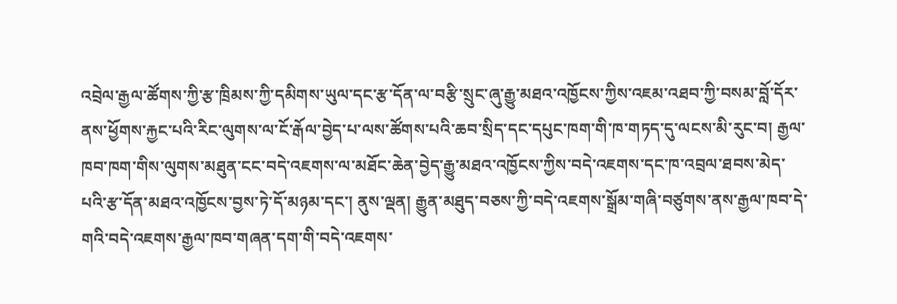འབྲེལ་རྒྱལ་ཚོགས་ཀྱི་རྩ་ཁྲིམས་ཀྱི་དམིགས་ཡུལ་དང་རྩ་དོན་ལ་བརྩི་སྲུང་ཞུ་རྒྱུ་མཐའ་འཁྱོངས་ཀྱིས་འཇམ་འཐབ་ཀྱི་བསམ་བློ་དོར་ནས་ཕྱོགས་རྐྱང་པའི་རིང་ལུགས་ལ་ངོ་རྒོལ་བྱེད་པ་ལས་ཚོགས་པའི་ཆབ་སྲིད་དང་དཔུང་ཁག་གི་ཁ་གཏད་དུ་ལངས་མི་རུང་བ། རྒྱལ་ཁབ་ཁག་གིས་ལུགས་མཐུན་ངང་བདེ་འཇགས་ལ་མཐོང་ཆེན་བྱེད་རྒྱུ་མཐའ་འཁྱོངས་ཀྱིས་བདེ་འཇགས་དང་ཁ་འབྲལ་ཐབས་མེད་པའི་རྩ་དོན་མཐའ་འཁྱོངས་བྱས་ཏེ་དོ་མཉམ་དང་། ནུས་ལྡན། རྒྱུན་མཐུད་བཅས་ཀྱི་བདེ་འཇགས་སྒྲོམ་གཞི་བཙུགས་ནས་རྒྱལ་ཁབ་དེ་གའི་བདེ་འཇགས་རྒྱལ་ཁབ་གཞན་དག་གི་བདེ་འཇགས་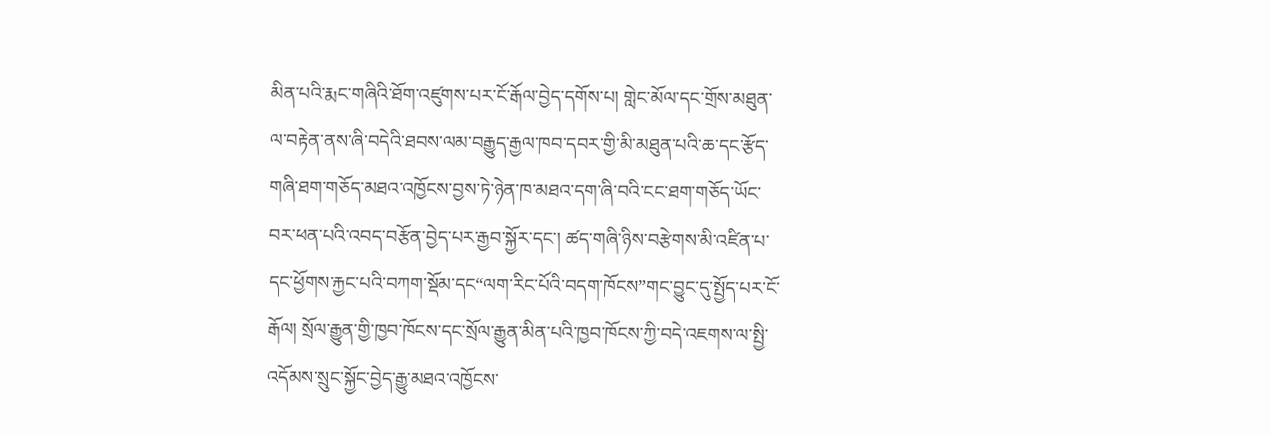མིན་པའི་རྨང་གཞིའི་ཐོག་འཛུགས་པར་ངོ་རྒོལ་བྱེད་དགོས་པ། གླེང་མོལ་དང་གྲོས་མཐུན་ལ་བརྟེན་ནས་ཞི་བདེའི་ཐབས་ལམ་བརྒྱུད་རྒྱལ་ཁབ་དབར་གྱི་མི་མཐུན་པའི་ཆ་དང་རྩོད་གཞི་ཐག་གཅོད་མཐའ་འཁྱོངས་བྱས་ཏེ་ཉེན་ཁ་མཐའ་དག་ཞི་བའི་ངང་ཐག་གཅོད་ཡོང་བར་ཕན་པའི་འབད་བརྩོན་བྱེད་པར་རྒྱབ་སྐྱོར་དང་། ཚད་གཞི་ཉིས་བརྩེགས་མི་འཛིན་པ་དང་ཕྱོགས་རྐྱང་པའི་བཀག་སྡོམ་དང“ལག་རིང་པོའི་བདག་ཁོངས”གང་བྱུང་དུ་སྤྱོད་པར་ངོ་རྒོལ། སྲོལ་རྒྱུན་གྱི་ཁྱབ་ཁོངས་དང་སྲོལ་རྒྱུན་མིན་པའི་ཁྱབ་ཁོངས་ཀྱི་བདེ་འཇགས་ལ་སྤྱི་འདོམས་སྲུང་སྐྱོང་བྱེད་རྒྱུ་མཐའ་འཁྱོངས་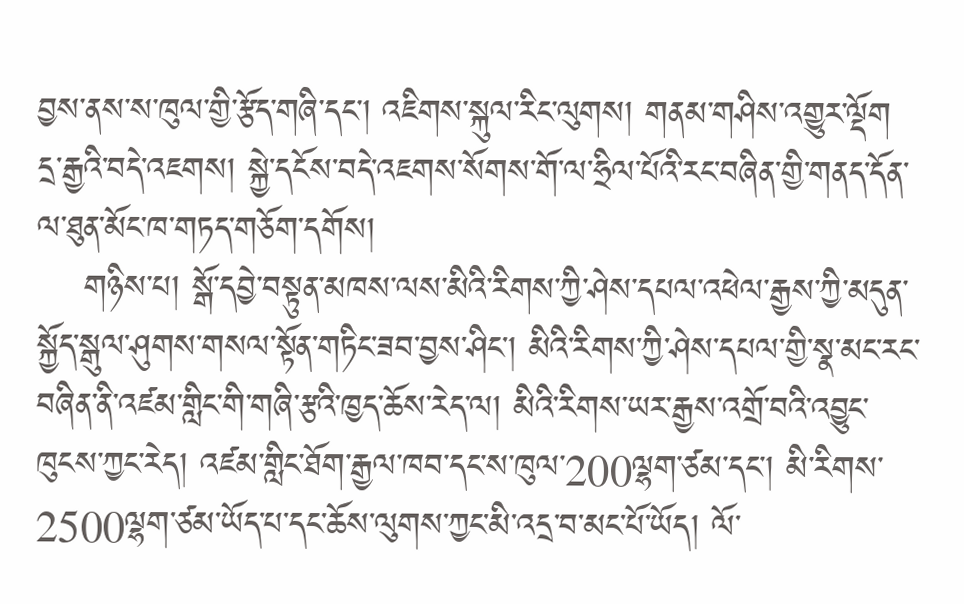བྱས་ནས་ས་ཁུལ་གྱི་རྩོད་གཞི་དང་། འཇིགས་སྐུལ་རིང་ལུགས། གནམ་གཤིས་འགྱུར་ལྡོག དྲ་རྒྱའི་བདེ་འཇགས། སྐྱེ་དངོས་བདེ་འཇགས་སོགས་གོ་ལ་ཧྲིལ་པོའི་རང་བཞིན་གྱི་གནད་དོན་ལ་ཐུན་མོང་ཁ་གཏད་གཅོག་དགོས།
    གཉིས་པ། སྒོ་དབྱེ་བསྟུན་མཁས་ལས་མིའི་རིགས་ཀྱི་ཤེས་དཔལ་འཕེལ་རྒྱས་ཀྱི་མདུན་སྐྱོད་སྒུལ་ཤུགས་གསལ་སྟོན་གཏིང་ཟབ་བྱས་ཤིང་། མིའི་རིགས་ཀྱི་ཤེས་དཔལ་གྱི་སྣ་མང་རང་བཞིན་ནི་འཛམ་གླིང་གི་གཞི་རྩའི་ཁྱད་ཆོས་རེད་ལ། མིའི་རིགས་ཡར་རྒྱས་འགྲོ་བའི་འབྱུང་ཁུངས་ཀྱང་རེད། འཛམ་གླིང་ཐོག་རྒྱལ་ཁབ་དང་ས་ཁུལ་200ལྷག་ཙམ་དང་། མི་རིགས་2500ལྷག་ཙམ་ཡོད་པ་དང་ཆོས་ལུགས་ཀྱང་མི་འདྲ་བ་མང་པོ་ཡོད། ལོ་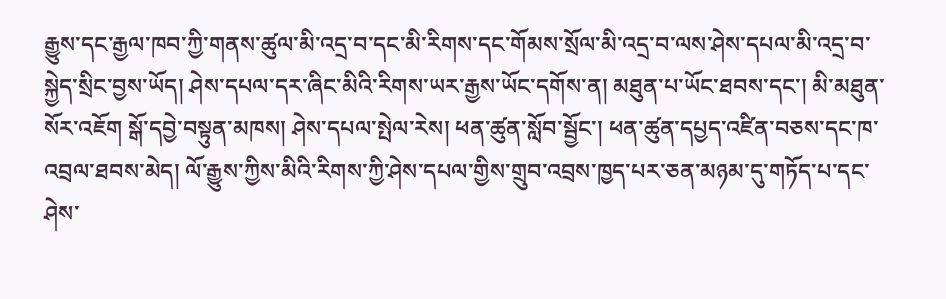རྒྱུས་དང་རྒྱལ་ཁབ་ཀྱི་གནས་ཚུལ་མི་འདྲ་བ་དང་མི་རིགས་དང་གོམས་སྲོལ་མི་འདྲ་བ་ལས་ཤེས་དཔལ་མི་འདྲ་བ་སྐྱེད་སྲིང་བྱས་ཡོད། ཤེས་དཔལ་དར་ཞིང་མིའི་རིགས་ཡར་རྒྱས་ཡོང་དགོས་ན། མཐུན་པ་ཡོང་ཐབས་དང་། མི་མཐུན་སོར་འཇོག སྒོ་དབྱེ་བསྟུན་མཁས། ཤེས་དཔལ་སྤེལ་རེས། ཕན་ཚུན་སློབ་སྦྱོང་། ཕན་ཚུན་དཔྱད་འཛིན་བཅས་དང་ཁ་འབྲལ་ཐབས་མེད། ལོ་རྒྱུས་ཀྱིས་མིའི་རིགས་ཀྱི་ཤེས་དཔལ་གྱིས་གྲུབ་འབྲས་ཁྱད་པར་ཅན་མཉམ་དུ་གཏོད་པ་དང་ཤེས་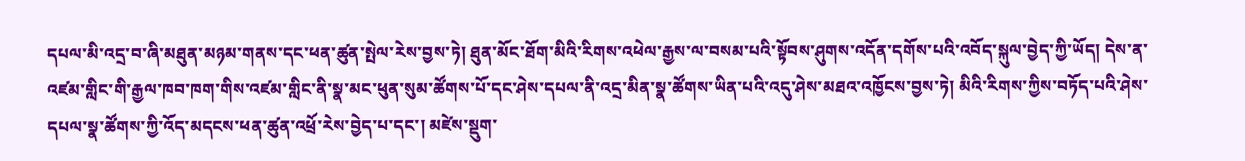དཔལ་མི་འདྲ་བ་ཞི་མཐུན་མཉམ་གནས་དང་ཕན་ཚུན་སྤེལ་རེས་བྱས་ཏེ། ཐུན་མོང་ཐོག་མིའི་རིགས་འཕེལ་རྒྱས་ལ་བསམ་པའི་སྟོབས་ཤུགས་འདོན་དགོས་པའི་འབོད་སྐུལ་བྱེད་ཀྱི་ཡོད། དེས་ན་འཛམ་གླིང་གི་རྒྱལ་ཁབ་ཁག་གིས་འཛམ་གླིང་ནི་སྣ་མང་ཕུན་སུམ་ཚོགས་པོ་དང་ཤེས་དཔལ་ནི་འདྲ་མིན་སྣ་ཚོགས་ཡིན་པའི་འདུ་ཤེས་མཐའ་འཁྱོངས་བྱས་ཏེ། མིའི་རིགས་ཀྱིས་བཏོད་པའི་ཤེས་དཔལ་སྣ་ཚོགས་ཀྱི་འོད་མདངས་ཕན་ཚུན་འཕྲོ་རེས་བྱེད་པ་དང་། མཛེས་སྡུག་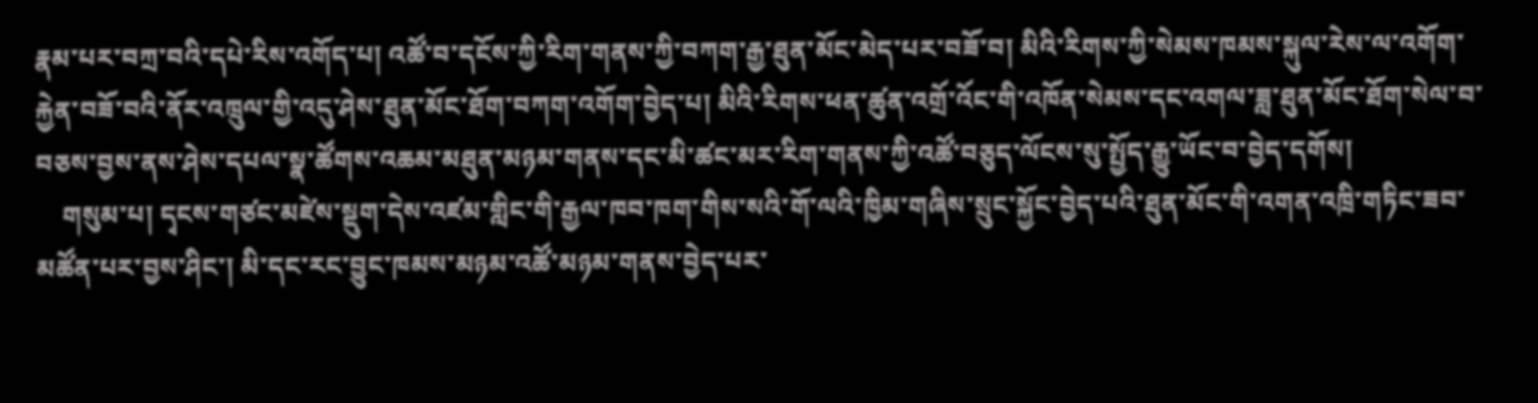རྣམ་པར་བཀྲ་བའི་དཔེ་རིས་འགོད་པ། འཚོ་བ་དངོས་ཀྱི་རིག་གནས་ཀྱི་བཀག་རྒྱ་ཐུན་མོང་མེད་པར་བཟོ་བ། མིའི་རིགས་ཀྱི་སེམས་ཁམས་སྐུལ་རེས་ལ་འགོག་རྐྱེན་བཟོ་བའི་ནོར་འཁྲུལ་གྱི་འདུ་ཤེས་ཐུན་མོང་ཐོག་བཀག་འགོག་བྱེད་པ། མིའི་རིགས་ཕན་ཚུན་འགྲོ་འོང་གི་འཁོན་སེམས་དང་འགལ་ཟླ་ཐུན་མོང་ཐོག་སེལ་བ་བཅས་བྱས་ནས་ཤེས་དཔལ་སྣ་ཚོགས་འཆམ་མཐུན་མཉམ་གནས་དང་མི་ཚང་མར་རིག་གནས་ཀྱི་འཚོ་བཅུད་ལོངས་སུ་སྤྱོད་རྒྱུ་ཡོང་བ་བྱེད་དགོས།
    གསུམ་པ། དྭངས་གཙང་མཛེས་སྡུག་དེས་འཛམ་གླིང་གི་རྒྱལ་ཁབ་ཁག་གིས་སའི་གོ་ལའི་ཁྱིམ་གཞིས་སྲུང་སྐྱོང་བྱེད་པའི་ཐུན་མོང་གི་འགན་འཁྲི་གཏིང་ཟབ་མཚོན་པར་བྱས་ཤིང་། མི་དང་རང་བྱུང་ཁམས་མཉམ་འཚོ་མཉམ་གནས་བྱེད་པར་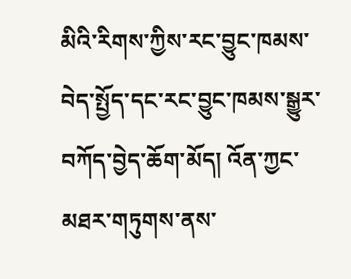མིའི་རིགས་ཀྱིས་རང་བྱུང་ཁམས་བེད་སྤྱོད་དང་རང་བྱུང་ཁམས་སྒྱུར་བཀོད་བྱེད་ཆོག་མོད། འོན་ཀྱང་མཐར་གཏུགས་ནས་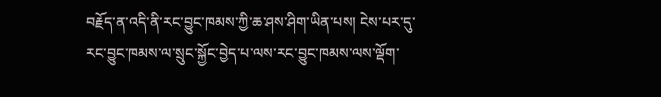བརྗོད་ན་འདི་ནི་རང་བྱུང་ཁམས་ཀྱི་ཆ་ཤས་ཤིག་ཡིན་པས། ངེས་པར་དུ་རང་བྱུང་ཁམས་ལ་སྲུང་སྐྱོང་བྱེད་པ་ལས་རང་བྱུང་ཁམས་ལས་ལྡོག་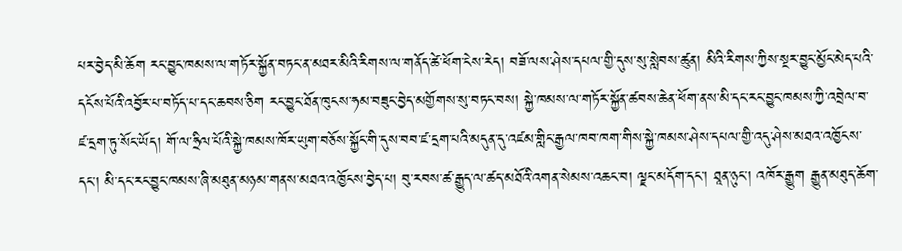པར་བྱེད་མི་ཆོག རང་བྱུང་ཁམས་ལ་གཏོར་སྐྱོན་བཏང་ན་མཐར་མིའི་རིགས་ལ་གནོད་ཚེ་ཕོག་ངེས་རེད། བཟོ་ལས་ཤེས་དཔལ་གྱི་དུས་སུ་སླེབས་ཚུན། མིའི་རིགས་ཀྱིས་སྔར་བྱུང་མྱོང་མེད་པའི་དངོས་པོའི་འབྱོར་པ་བཏོད་པ་དང་ཆབས་ཅིག རང་བྱུང་ཐོན་ཁུངས་ཧམ་བཟུང་བྱེད་མགྱོགས་སུ་བཏང་བས། སྐྱེ་ཁམས་ལ་གཏོར་སྐྱོན་ཚབས་ཆེན་ཕོག་ནས་མི་དང་རང་བྱུང་ཁམས་ཀྱི་འབྲེལ་བ་ཛ་དྲག་ཏུ་སོང་ཡོད། གོ་ལ་ཧྲིལ་པོའི་སྐྱེ་ཁམས་ཁོར་ཡུག་བཅོས་སྐྱོང་གི་དུས་བབ་ཛ་དྲག་པའི་མདུན་དུ་འཛམ་གླིང་རྒྱལ་ཁབ་ཁག་གིས་སྐྱེ་ཁམས་ཤེས་དཔལ་གྱི་འདུ་ཤེས་མཐའ་འཁྱོངས་དང་། མི་དང་རང་བྱུང་ཁམས་ཞི་མཐུན་མཉམ་གནས་མཐའ་འཁྱོངས་བྱེད་པ། བུ་རབས་ཚ་རྒྱུད་ལ་ཚད་མཐོའི་འགན་སེམས་འཆང་བ། ལྗང་མདོག་དང་། ཐཱན་ཉུང་། འཁོར་རྒྱུག རྒྱུན་མཐུད་ཆོག་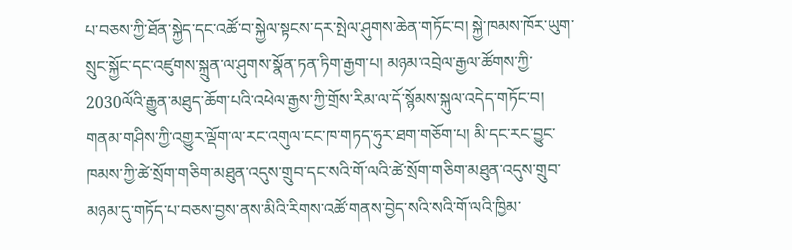པ་བཅས་ཀྱི་ཐོན་སྐྱེད་དང་འཚོ་བ་སྐྱེལ་སྟངས་དར་སྤེལ་ཤུགས་ཆེན་གཏོང་བ། སྐྱེ་ཁམས་ཁོར་ཡུག་སྲུང་སྐྱོང་དང་འཛུགས་སྐྲུན་ལ་ཤུགས་སྣོན་ཏན་ཏིག་རྒྱག་པ། མཉམ་འབྲེལ་རྒྱལ་ཚོགས་ཀྱི་2030ལོའི་རྒྱུན་མཐུད་ཆོག་པའི་འཕེལ་རྒྱས་ཀྱི་གྲོས་རིམ་ལ་དོ་སྙོམས་སྐུལ་འདེད་གཏོང་བ། གནམ་གཤིས་ཀྱི་འགྱུར་ལྡོག་ལ་རང་འགུལ་ངང་ཁ་གཏད་ཧུར་ཐག་གཅོག་པ། མི་དང་རང་བྱུང་ཁམས་ཀྱི་ཚེ་སྲོག་གཅིག་མཐུན་འདུས་གྲུབ་དང་སའི་གོ་ལའི་ཚེ་སྲོག་གཅིག་མཐུན་འདུས་གྲུབ་མཉམ་དུ་གཏོད་པ་བཅས་བྱས་ནས་མིའི་རིགས་འཚོ་གནས་བྱེད་སའི་སའི་གོ་ལའི་ཁྱིམ་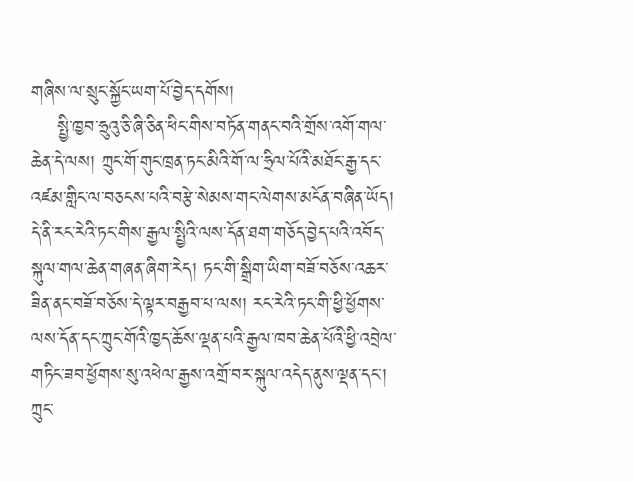གཞིས་ལ་སྲུང་སྐྱོང་ཡག་པོ་བྱེད་དགོས།
    སྤྱི་ཁྱབ་ཧྲུའུ་ཅི་ཞི་ཅིན་ཕིང་གིས་བཏོན་གནང་བའི་གྲོས་འགོ་གལ་ཆེན་དེ་ལས། ཀྲུང་གོ་གུང་ཁྲན་ཏང་མིའི་གོ་ལ་ཧྲིལ་པོའི་མཐོང་རྒྱ་དང་འཛམ་གླིང་ལ་བཅངས་པའི་བརྩེ་སེམས་གང་ལེགས་མངོན་བཞིན་ཡོད། དེ་ནི་རང་རེའི་ཏང་གིས་རྒྱལ་སྤྱིའི་ལས་དོན་ཐག་གཅོད་བྱེད་པའི་འབོད་སྐུལ་གལ་ཆེན་གཞན་ཞིག་རེད། ཏང་གི་སྒྲིག་ཡིག་བཟོ་བཅོས་འཆར་ཟིན་ནང་བཟོ་བཅོས་དེ་ལྟར་བརྒྱབ་པ་ལས། རང་རེའི་ཏང་གི་ཕྱི་ཕྱོགས་ལས་དོན་དང་ཀྲུང་གོའི་ཁྱད་ཆོས་ལྡན་པའི་རྒྱལ་ཁབ་ཆེན་པོའི་ཕྱི་འབྲེལ་གཏིང་ཟབ་ཕྱོགས་སུ་འཕེལ་རྒྱས་འགྲོ་བར་སྐུལ་འདེད་ནུས་ལྡན་དང་། ཀྲུང་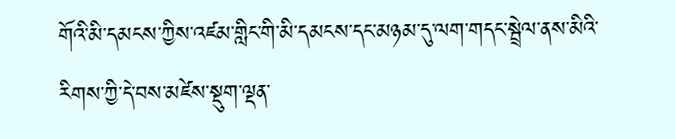གོའི་མི་དམངས་ཀྱིས་འཛམ་གླིང་གི་མི་དམངས་དང་མཉམ་དུ་ལག་གདང་སྦྲེལ་ནས་མིའི་རིགས་ཀྱི་དེ་བས་མཛེས་སྡུག་ལྡན་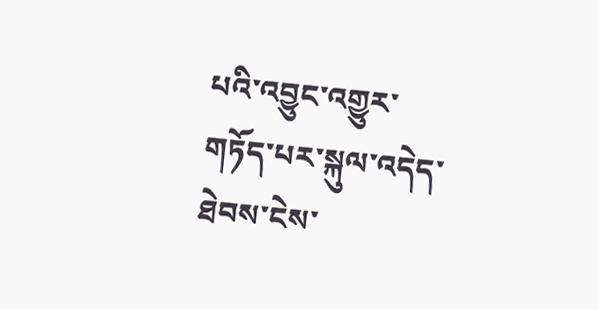པའི་འབྱུང་འགྱུར་གཏོད་པར་སྐུལ་འདེད་ཐེབས་ངེས་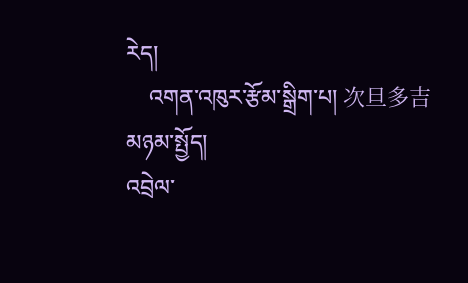རེད།
    འགན་འཁུར་རྩོམ་སྒྲིག་པ། 次旦多吉
མཉམ་སྤྱོད།
འབྲེལ་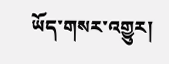ཡོད་གསར་འགྱུར།